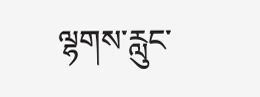ལྷགས་རླུང་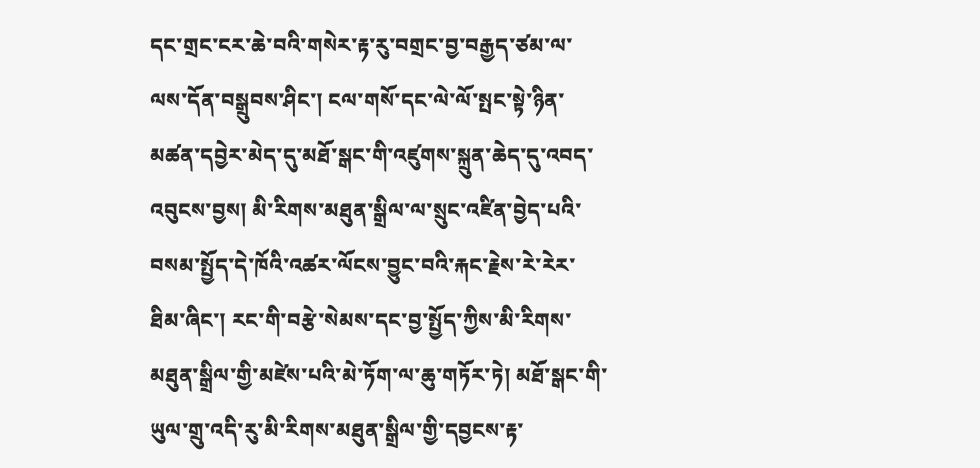དང་གྲང་ངར་ཆེ་བའི་གསེར་རྟ་རུ་བགྲང་བྱ་བརྒྱད་ཙམ་ལ་ལས་དོན་བསྒྲུབས་ཤིང་། ངལ་གསོ་དང་ལེ་ལོ་སྤང་སྟེ་ཉིན་མཚན་དབྱེར་མེད་དུ་མཐོ་སྒང་གི་འཛུགས་སྐྲུན་ཆེད་དུ་འབད་འབུངས་བྱས། མི་རིགས་མཐུན་སྒྲིལ་ལ་སྲུང་འཛིན་བྱེད་པའི་བསམ་སྤྱོད་དེ་ཁོའི་འཚར་ལོངས་བྱུང་བའི་རྐང་རྗེས་རེ་རེར་ཐིམ་ཞིང་། རང་གི་བརྩེ་སེམས་དང་བྱ་སྤྱོད་ཀྱིས་མི་རིགས་མཐུན་སྒྲིལ་གྱི་མཛེས་པའི་མེ་ཏོག་ལ་ཆུ་གཏོར་ཏེ། མཐོ་སྒང་གི་ཡུལ་གྲུ་འདི་རུ་མི་རིགས་མཐུན་སྒྲིལ་གྱི་དབྱངས་རྟ་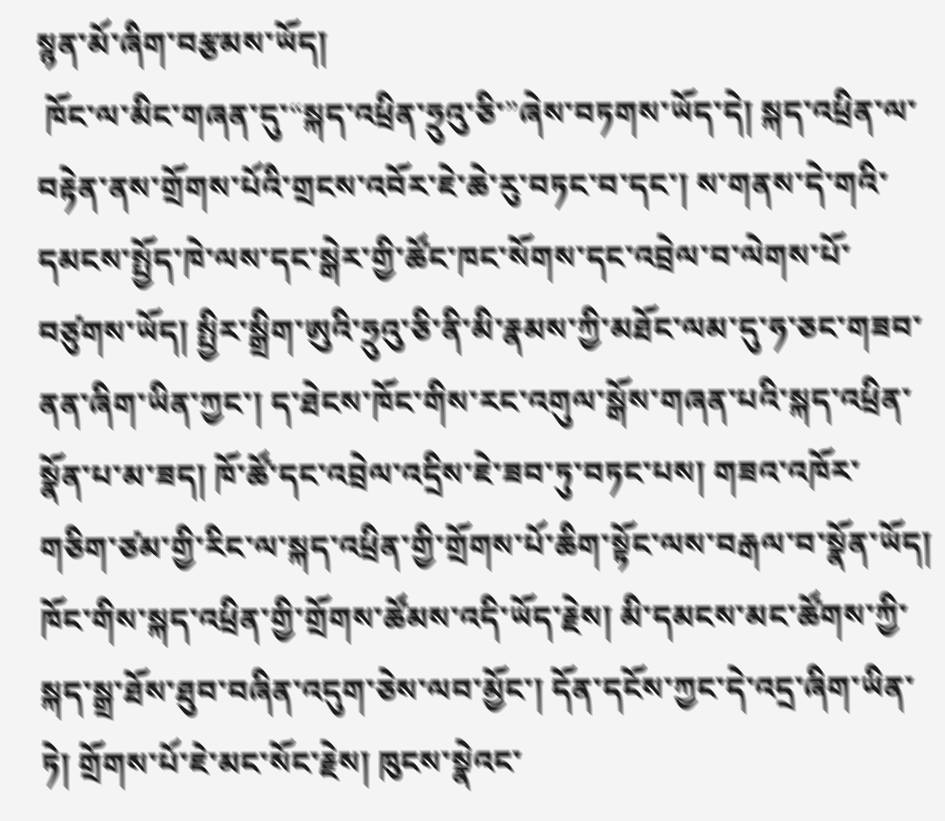སྙན་མོ་ཞིག་བརྩམས་ཡོད།
 ཁོང་ལ་མིང་གཞན་དུ་“སྐད་འཕྲིན་ཧྲུའུ་ཅི་”ཞེས་བཏགས་ཡོད་དེ། སྐད་འཕྲིན་ལ་བརྟེན་ནས་གྲོགས་པོའི་གྲངས་འབོར་ཇེ་ཆེ་རུ་བཏང་བ་དང་། ས་གནས་དེ་གའི་དམངས་སྤྱོད་ཁེ་ལས་དང་སྒེར་གྱི་ཚོང་ཁང་སོགས་དང་འབྲེལ་བ་ལེགས་པོ་བཙུགས་ཡོད། སྤྱིར་སྒྲིག་ཨུའི་ཧྲུའུ་ཅི་ནི་མི་རྣམས་ཀྱི་མཐོང་ལམ་དུ་ཧ་ཅང་གཟབ་ནན་ཞིག་ཡིན་ཀྱང་། ད་ཐེངས་ཁོང་གིས་རང་འགུལ་སྒོས་གཞན་པའི་སྐད་འཕྲིན་སྣོན་པ་མ་ཟད། ཁོ་ཚོ་དང་འབྲེལ་འདྲིས་ཇེ་ཟབ་ཏུ་བཏང་པས། གཟའ་འཁོར་གཅིག་ཙམ་གྱི་རིང་ལ་སྐད་འཕྲིན་གྱི་གྲོགས་པོ་ཆིག་སྟོང་ལས་བརྒལ་བ་སྣོན་ཡོད། ཁོང་གིས་སྐད་འཕྲིན་གྱི་གྲོགས་ཚོམས་འདི་ཡོད་རྗེས། མི་དམངས་མང་ཚོགས་ཀྱི་སྐད་སྒྲ་ཐོས་ཐུབ་བཞིན་འདུག་ཅེས་ལབ་མྱོང་། དོན་དངོས་ཀྱང་དེ་འདྲ་ཞིག་ཡིན་ཏེ། གྲོགས་པོ་ཇེ་མང་སོང་རྗེས། ཁུངས་སྣེའང་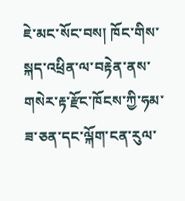ཇེ་མང་སོང་བས། ཁོང་གིས་སྐད་འཕྲིན་ལ་བརྟེན་ནས་གསེར་རྟ་རྫོང་ཁོངས་ཀྱི་ཧམ་ཟ་ཅན་དང་ལྐོག་ངན་རུལ་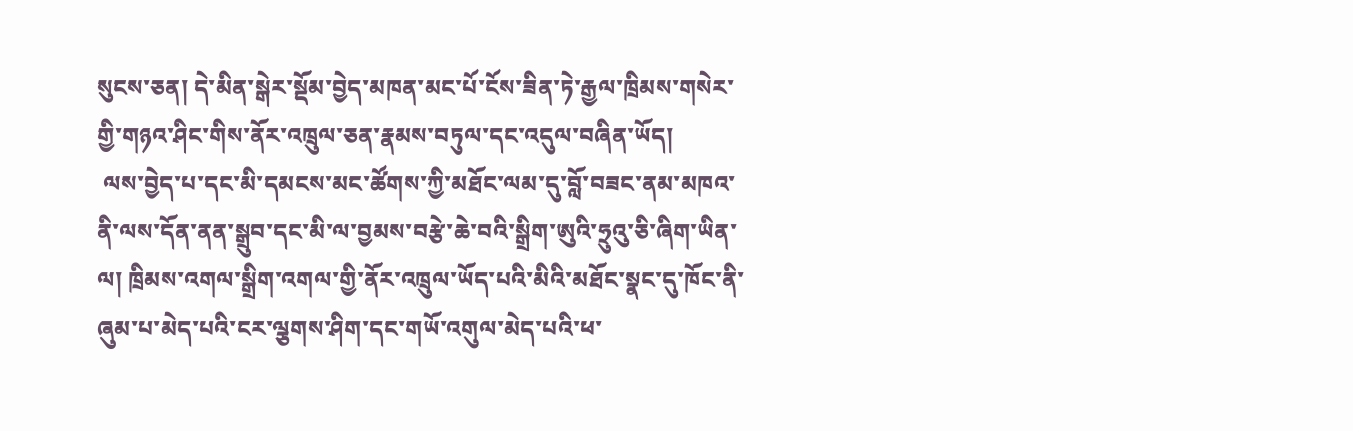སུངས་ཅན། དེ་མིན་སྒེར་སྡོམ་བྱེད་མཁན་མང་པོ་ངོས་ཟིན་ཏེ་རྒྱལ་ཁྲིམས་གསེར་གྱི་གཉའ་ཤིང་གིས་ནོར་འཁྲུལ་ཅན་རྣམས་བཏུལ་དང་འདུལ་བཞིན་ཡོད།
 ལས་བྱེད་པ་དང་མི་དམངས་མང་ཚོགས་ཀྱི་མཐོང་ལམ་དུ་བློ་བཟང་ནམ་མཁའ་ནི་ལས་དོན་ནན་སྒྲུབ་དང་མི་ལ་བྱམས་བརྩེ་ཆེ་བའི་སྒྲིག་ཨུའི་ཧྲུའུ་ཅི་ཞིག་ཡིན་ལ། ཁྲིམས་འགལ་སྒྲིག་འགལ་གྱི་ནོར་འཁྲུལ་ཡོད་པའི་མིའི་མཐོང་སྣང་དུ་ཁོང་ནི་ཞུམ་པ་མེད་པའི་ངར་ལྕགས་ཤིག་དང་གཡོ་འགུལ་མེད་པའི་ཕ་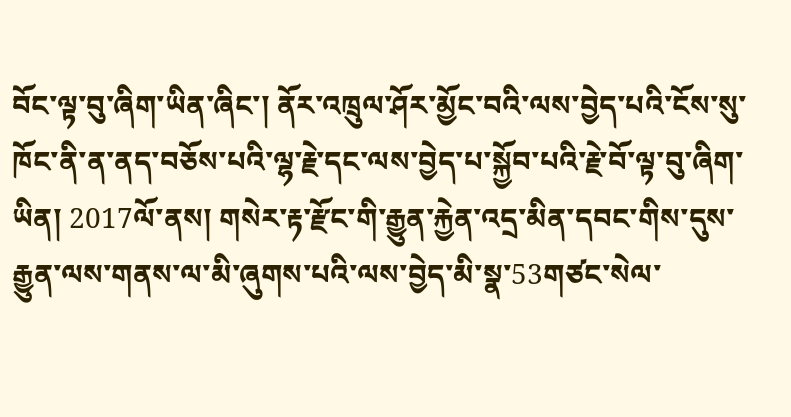བོང་ལྟ་བུ་ཞིག་ཡིན་ཞིང་། ནོར་འཁྲུལ་ཤོར་མྱོང་བའི་ལས་བྱེད་པའི་ངོས་སུ་ཁོང་ནི་ན་ནད་བཅོས་པའི་ལྷ་རྗེ་དང་ལས་བྱེད་པ་སྐྱོབ་པའི་རྗེ་བོ་ལྟ་བུ་ཞིག་ཡིན། 2017ལོ་ནས། གསེར་རྟ་རྫོང་གི་རྒྱུན་རྐྱེན་འདྲ་མིན་དབང་གིས་དུས་རྒྱུན་ལས་གནས་ལ་མི་ཞུགས་པའི་ལས་བྱེད་མི་སྣ་53གཙང་སེལ་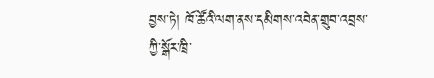བྱས་ཏེ། ཁོ་ཚོའི་ལག་ནས་དམིགས་འབེན་གྲུབ་འབྲས་ཀྱི་སྒོར་ཁྲི་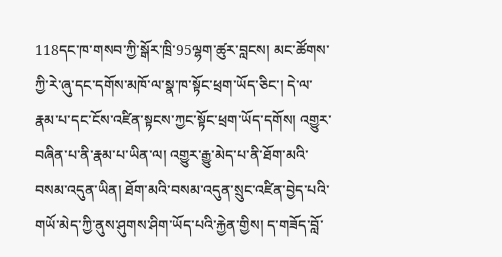118དང་ཁ་གསབ་ཀྱི་སྒོར་ཁྲི་95ལྷག་ཚུར་བླངས། མང་ཚོགས་ཀྱི་རེ་ཞུ་དང་དགོས་མཁོ་ལ་སྣ་ཁ་སྟོང་ཕྲག་ཡོད་ཅིང་། དེ་ལ་རྣམ་པ་དང་ངོས་འཛིན་སྟངས་ཀྱང་སྟོང་ཕྲག་ཡོད་དགོས། འགྱུར་བཞིན་པ་ནི་རྣམ་པ་ཡིན་ལ། འགྱུར་རྒྱུ་མེད་པ་ནི་ཐོག་མའི་བསམ་འདུན་ཡིན། ཐོག་མའི་བསམ་འདུན་སྲུང་འཛིན་བྱེད་པའི་གཡོ་མེད་ཀྱི་ནུས་ཤུགས་ཤིག་ཡོད་པའི་རྐྱེན་གྱིས། ད་གཟོད་བློ་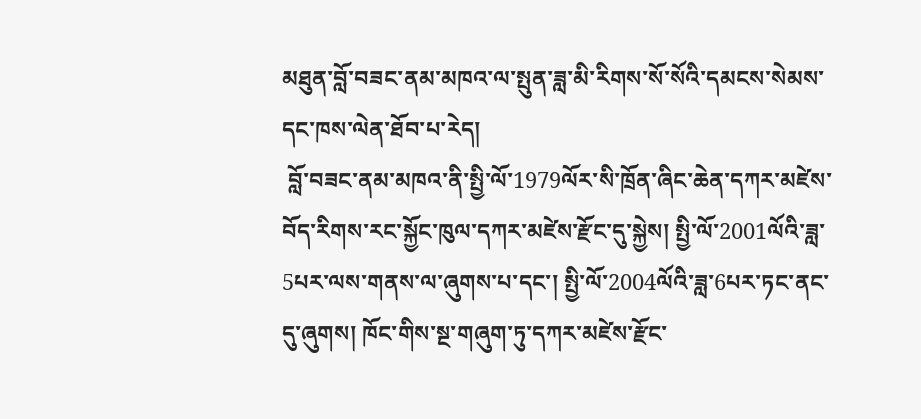མཐུན་བློ་བཟང་ནམ་མཁའ་ལ་སྤུན་ཟླ་མི་རིགས་སོ་སོའི་དམངས་སེམས་དང་ཁས་ལེན་ཐོབ་པ་རེད།
 བློ་བཟང་ནམ་མཁའ་ནི་སྤྱི་ལོ་1979ལོར་སི་ཁྲོན་ཞིང་ཆེན་དཀར་མཛེས་བོད་རིགས་རང་སྐྱོང་ཁུལ་དཀར་མཛེས་རྫོང་དུ་སྐྱེས། སྤྱི་ལོ་2001ལོའི་ཟླ་5པར་ལས་གནས་ལ་ཞུགས་པ་དང་། སྤྱི་ལོ་2004ལོའི་ཟླ་6པར་ཏང་ནང་དུ་ཞུགས། ཁོང་གིས་སྔ་གཞུག་ཏུ་དཀར་མཛེས་རྫོང་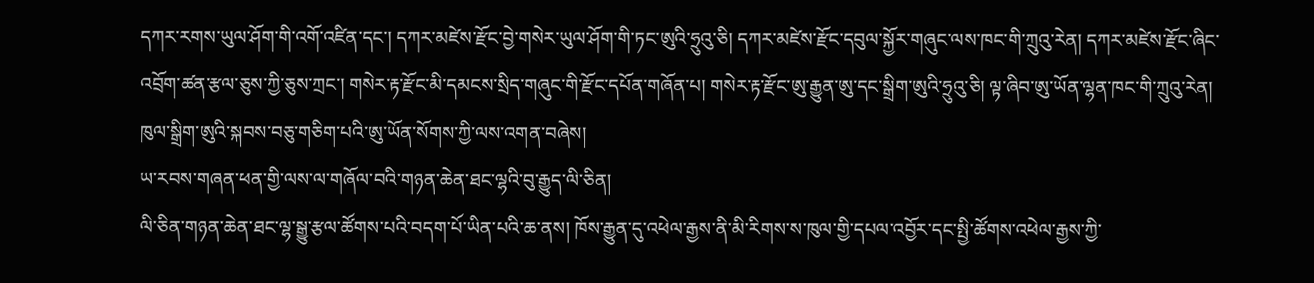དཀར་རགས་ཡུལ་ཤོག་གི་འགོ་འཛིན་དང་། དཀར་མཛེས་རྫོང་བྱེ་གསེར་ཡུལ་ཤོག་གི་ཏང་ཨུའི་ཧྲུའུ་ཅི། དཀར་མཛེས་རྫོང་དབུལ་སྐྱོར་གཞུང་ལས་ཁང་གི་ཀྲུའུ་རེན། དཀར་མཛེས་རྫོང་ཞིང་འབྲོག་ཚན་རྩལ་ཅུས་ཀྱི་ཅུས་ཀྲང་། གསེར་རྟ་རྫོང་མི་དམངས་སྲིད་གཞུང་གི་རྫོང་དཔོན་གཞོན་པ། གསེར་རྟ་རྫོང་ཨུ་རྒྱུན་ཨུ་དང་སྒྲིག་ཨུའི་ཧྲུའུ་ཅི། ལྟ་ཞིབ་ཨུ་ཡོན་ལྷན་ཁང་གི་ཀྲུའུ་རེན། ཁུལ་སྒྲིག་ཨུའི་སྐབས་བཅུ་གཅིག་པའི་ཨུ་ཡོན་སོགས་ཀྱི་ལས་འགན་བཞེས།
ཡ་རབས་གཞན་ཕན་གྱི་ལས་ལ་གཞོལ་བའི་གཉན་ཆེན་ཐང་ལྷའི་བུ་རྒྱུད་ལི་ཅིན།
ལི་ཅིན་གཉན་ཆེན་ཐང་ལྷ་སྒྱུ་རྩལ་ཚོགས་པའི་བདག་པོ་ཡིན་པའི་ཆ་ནས། ཁོས་རྒྱུན་དུ་འཕེལ་རྒྱས་ནི་མི་རིགས་ས་ཁུལ་གྱི་དཔལ་འབྱོར་དང་སྤྱི་ཚོགས་འཕེལ་རྒྱས་ཀྱི་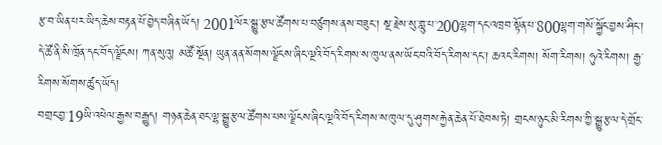རྩ་བ་ཡིན་པར་ཡིད་ཆེས་བརྟན་པོ་བྱེད་བཞིན་ཡོད། 2001ལོར་སྒྱུ་རྩལ་ཚོགས་པ་བཙུགས་ནས་བཟུང་། སྔ་རྗེས་སུ་གླུ་པ་200ལྷག་དང་འཁྲབ་སྟོན་པ་800ལྷག་གསོ་སྐྱོང་བྱས་ཤིང་། དེ་ཚོ་ནི་སི་ཁྲོན་དང་བོད་ལྗོངས། ཀན་སུའུ། མཚོ་སྔོན། ཡུན་ནན་སོགས་ལྗོངས་ཞིང་ལྔའི་བོད་རིགས་ས་ཁུལ་ནས་ཡོང་བའི་བོད་རིགས་དང་། ཆའང་རིགས། སོག་རིགས། ཧུའེ་རིགས། རྒྱ་རིགས་སོགས་ཚུད་ཡོད།
བགྲང་བྱ་19ཡི་འཕེལ་རྒྱས་བརྒྱུད། གཉན་ཆེན་ཐང་ལྷ་སྒྱུ་རྩལ་ཚོགས་པས་ལྗོངས་ཞིང་ལྔའི་བོད་རིགས་ས་ཁུལ་དུ་ཤུགས་རྐྱེན་ཆེན་པོ་ཐེབས་ཏེ། གྲངས་ཉུང་མི་རིགས་ཀྱི་སྒྱུ་རྩལ་དེ་གྲོང་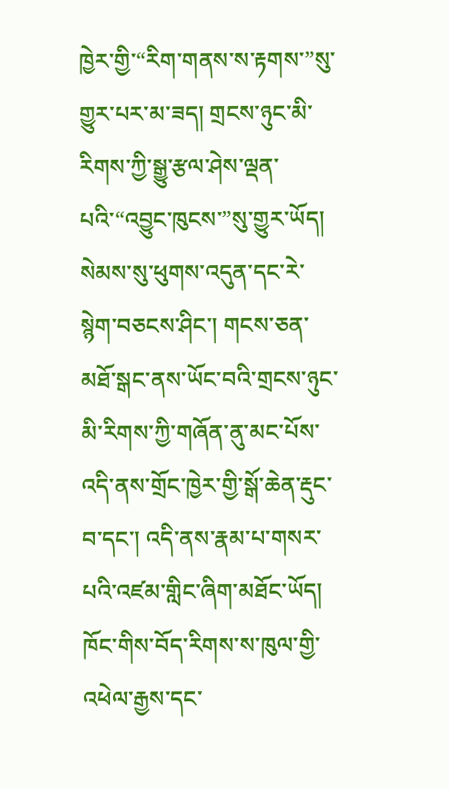ཁྱེར་གྱི་“རིག་གནས་ས་རྟགས་”སུ་གྱུར་པར་མ་ཟད། གྲངས་ཉུང་མི་རིགས་ཀྱི་སྒྱུ་རྩལ་ཤེས་ལྡན་པའི་“འབྱུང་ཁུངས་”སུ་གྱུར་ཡོད། སེམས་སུ་ཕུགས་འདུན་དང་རེ་སྙེག་བཅངས་ཤིང་། གངས་ཅན་མཐོ་སྒང་ནས་ཡོང་བའི་གྲངས་ཉུང་མི་རིགས་ཀྱི་གཞོན་ནུ་མང་པོས་འདི་ནས་གྲོང་ཁྱེར་གྱི་སྒོ་ཆེན་རྡུང་བ་དང་། འདི་ནས་རྣམ་པ་གསར་པའི་འཛམ་གླིང་ཞིག་མཐོང་ཡོད། ཁོང་གིས་བོད་རིགས་ས་ཁུལ་གྱི་འཕེལ་རྒྱས་དང་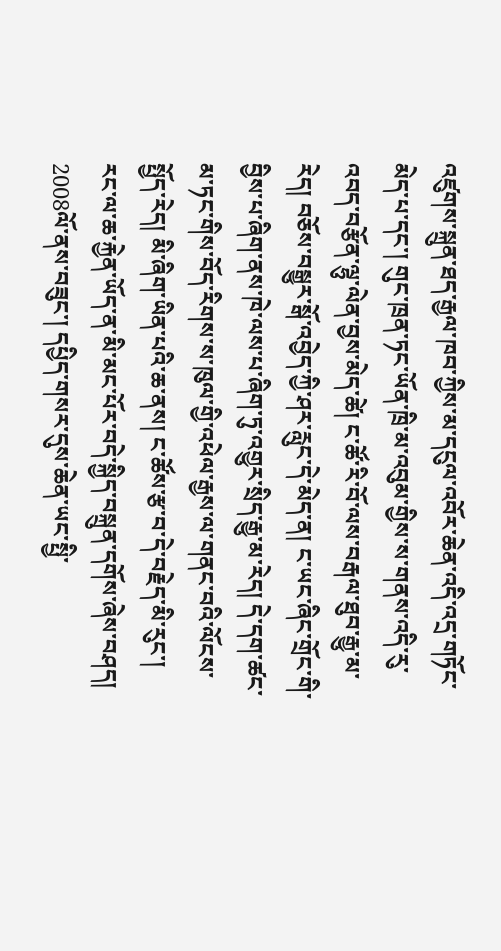འཛུགས་སྐྲུན་ཐད་རྒྱལ་ཁབ་ཀྱིས་མ་དངུལ་འབོར་ཆེན་འདི་འདྲ་གཏོང་མེད་པ་དང་། གུང་ཁྲན་ཏང་ཡོན་ཁྲི་མ་འབུམ་གྱིས་ས་གནས་འདི་རུ་འབད་བརྩོན་ལྷུ་ལེན་བྱས་མེད་ཚེ། ང་ཚོ་རི་བོ་ལས་བརྒལ་ཐུབ་རྒྱུ་མ་རེད། བཅོས་བསྒྱུར་སྒོ་འབྱེད་ཀྱི་ཤར་རླུང་དེ་མེད་ན། ང་ཡང་ཞིང་གྲོང་གི་བྱིས་པ་ཞིག་ནས་ཁེ་ལས་པ་ཞིག་ཏུ་འགྱུར་སྲིད་རྒྱུ་མ་རེད། དེ་དག་ཚང་མ་ཏང་གིས་བོད་རིགས་ས་ཁུལ་གྱི་འཕེལ་རྒྱས་ལ་གནང་བའི་ལོངས་སྤྱོད་རེད། མི་ཞིག་ཡིན་པའི་ཆ་ནས། ང་ཚོས་རྩ་བ་དེ་བརྗེད་མི་རུང་། རང་ལ་ཆ་རྐྱེན་ཡོད་ན་མི་མང་པོར་བདེ་སྐྱིད་བསྐྲུན་དགོས་ཞེས་བཤད།
2008ལོ་ནས་བཟུང་། དཔྱིད་གསར་དུས་ཆེན་ཡང་སྤྱི་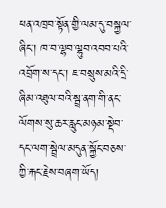ཕན་འཁྲབ་སྟོན་གྱི་ལམ་དུ་བསྐྱལ་ཞིང་། ཁ་བ་ལྷབ་ལྷུབ་འབབ་པའི་འབྲོག་ས་དང་། ཇ་བསྲུས་མའི་དྲི་ཞིམ་འཐུལ་བའི་སྦྲ་ནག་གི་ནང་ལོགས་སུ་ཆར་རླུང་མཉམ་སྡེབ་དང་ལག་སྦྲེལ་མདུན་སྐྱོང་བཅས་ཀྱི་རྐང་རྗེས་བཞག་ཡོད།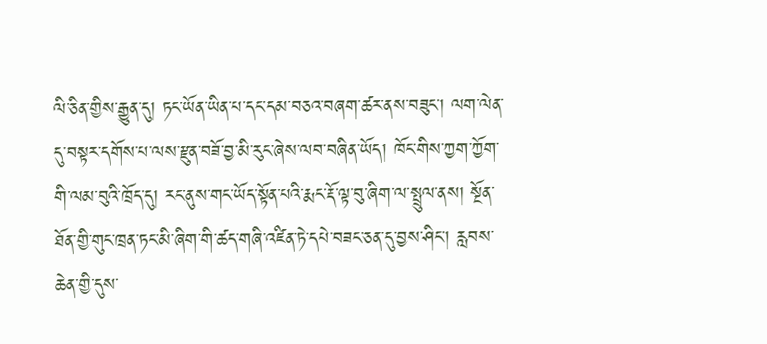ལི་ཅིན་གྱིས་རྒྱུན་དུ། ཏང་ཡོན་ཡིན་པ་དང་དམ་བཅའ་བཞག་ཚར་ནས་བཟུང་། ལག་ལེན་དུ་བསྟར་དགོས་པ་ལས་རྫུན་བཟོ་བྱ་མི་རུང་ཞེས་ལབ་བཞིན་ཡོད། ཁོང་གིས་ཀྱག་ཀྱོག་གི་ལམ་བུའི་ཁྲོད་དུ། རང་ནུས་གང་ཡོད་སྟོན་པའི་རྨང་རྡོ་ལྟ་བུ་ཞིག་ལ་སྤྲུལ་ནས། སྔོན་ཐོན་གྱི་གུང་ཁྲན་ཏང་མི་ཞིག་གི་ཚད་གཞི་འཛིན་ཏེ་དཔེ་བཟང་ཅན་དུ་བྱས་ཤིང་། རླབས་ཆེན་གྱི་དུས་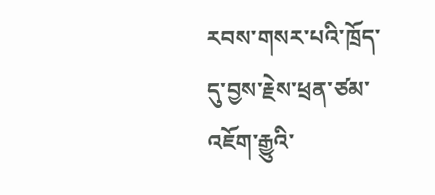རབས་གསར་པའི་ཁྲོད་དུ་བྱས་རྗེས་ཕྲན་ཙམ་འཇོག་རྒྱུའི་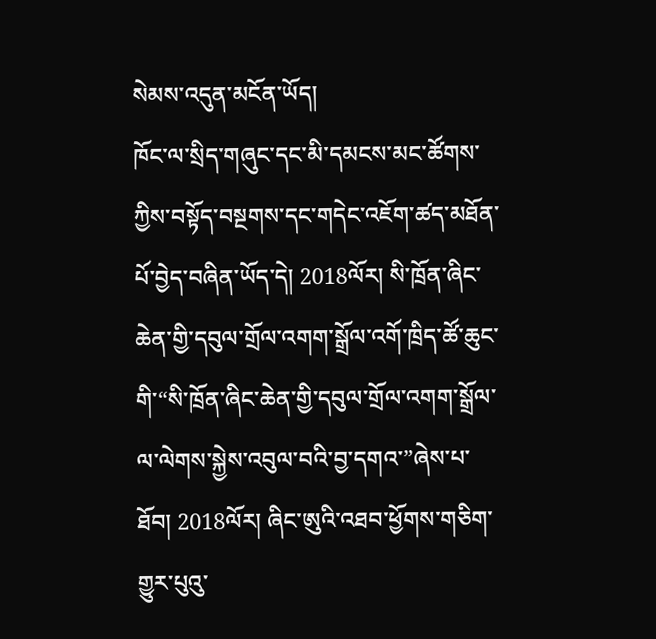སེམས་འདུན་མངོན་ཡོད།
ཁོང་ལ་སྲིད་གཞུང་དང་མི་དམངས་མང་ཚོགས་ཀྱིས་བསྟོད་བསྔགས་དང་གདེང་འཇོག་ཚད་མཐོན་པོ་བྱེད་བཞིན་ཡོད་དེ། 2018ལོར། སི་ཁྲོན་ཞིང་ཆེན་གྱི་དབུལ་གྲོལ་འགག་སྒྲོལ་འགོ་ཁྲིད་ཚོ་ཆུང་གི་“སི་ཁྲོན་ཞིང་ཆེན་གྱི་དབུལ་གྲོལ་འགག་སྒྲོལ་ལ་ལེགས་སྐྱེས་འབུལ་བའི་བྱ་དགའ་”ཞེས་པ་ཐོབ། 2018ལོར། ཞིང་ཨུའི་འཐབ་ཕྱོགས་གཅིག་གྱུར་པུའུ་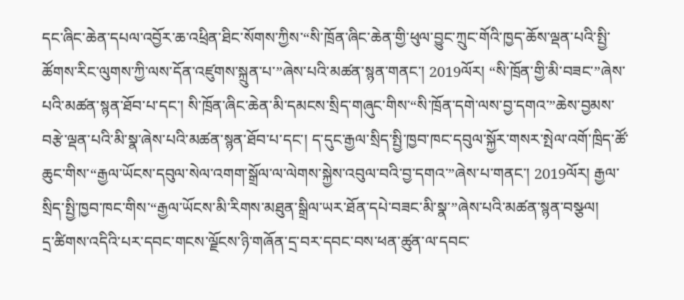དང་ཞིང་ཆེན་དཔལ་འབྱོར་ཆ་འཕྲིན་ཐིང་སོགས་ཀྱིས་“སི་ཁྲོན་ཞིང་ཆེན་གྱི་ཕུལ་བྱུང་ཀྲུང་གོའི་ཁྱད་ཆོས་ལྡན་པའི་སྤྱི་ཚོགས་རིང་ལུགས་ཀྱི་ལས་དོན་འཛུགས་སྐྲུན་པ་”ཞེས་པའི་མཚན་སྙན་གནང་། 2019ལོར། “སི་ཁྲོན་གྱི་མི་བཟང་”ཞེས་པའི་མཚན་སྙན་ཐོབ་པ་དང་། སི་ཁྲོན་ཞིང་ཆེན་མི་དམངས་སྲིད་གཞུང་གིས་“སི་ཁྲོན་དགེ་ལས་བྱ་དགའ་”ཆེས་བྱམས་བརྩེ་ལྡན་པའི་མི་སྣ་ཞེས་པའི་མཚན་སྙན་ཐོབ་པ་དང་། ད་དུང་རྒྱལ་སྲིད་སྤྱི་ཁྱབ་ཁང་དབུལ་སྐྱོར་གསར་སྤེལ་འགོ་ཁྲིད་ཚོ་ཆུང་གིས་“རྒྱལ་ཡོངས་དབུལ་སེལ་འགག་སྒྲོལ་ལ་ལེགས་སྐྱེས་འབུལ་བའི་བྱ་དགའ་”ཞེས་པ་གནང་། 2019ལོར། རྒྱལ་སྲིད་སྤྱི་ཁྱབ་ཁང་གིས་“རྒྱལ་ཡོངས་མི་རིགས་མཐུན་སྒྲིལ་ཡར་ཐོན་དཔེ་བཟང་མི་སྣ་”ཞེས་པའི་མཚན་སྙན་བསྩལ།
དྲ་ཚིགས་འདིའི་པར་དབང་གངས་ལྗོངས་ཉི་གཞོན་དྲ་བར་དབང་བས་ཕན་ཚུན་ལ་དབང་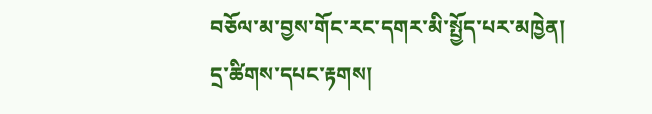བཅོལ་མ་བྱས་གོང་རང་དགར་མི་སྤྱོད་པར་མཁྱེན།
དྲ་ཚིགས་དཔང་རྟགས།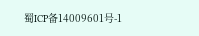蜀ICP备14009601号-1